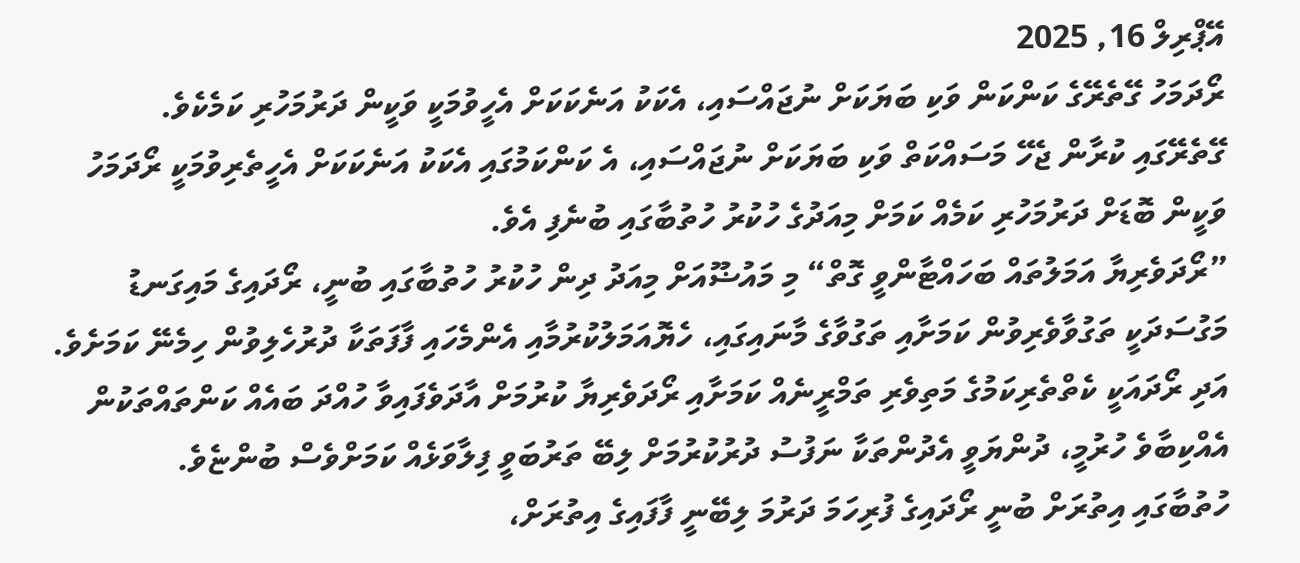އޭޕްރިލް 16, 2025
ރޯދަމަހު ގޭތެރޭގެ ކަންކަން ވަކި ބަޔަކަށް ނުޖައްސައި، އެކަކު އަނެކަކަށް އެހީވުމަކީ ވަކީން ދަރުމަހުރި ކަމެކެވެ.
ގޭތެރޭގައި ކުރާން ޖެހޭ މަސައްކަތް ވަކި ބަޔަކަށް ނުޖައްސައި، އެ ކަންކަމުގައި އެކަކު އަނެކަކަށް އެހީތެރިވުމަކީ ރޯދަމަހު ވަކީން ބޮޑަށް ދަރުމަހުރި ކަމެއް ކަމަށް މިއަދުގެ ހުކުރު ހުތުބާގައި ބުނެފި އެވެ.
”ރޯދަވެރިޔާ އަމަލުތައް ބަހައްޓާންވީ ގޮތް“ މި މައުޟޫއަށް މިއަދު ދިން ހުކުރު ހުތުބާގައި ބުނީ، ރޯދައިގެ މައިގަނޑު މަގުސަދަކީ ތަގުވާވެރިވުން ކަމަށާއި ތަގުވާގެ މާނައިގައި، ހެޔޮއަމަލުކުރުމާއި އެންމެހައި ފާފަތަކާ ދުރުހެލިވުން ހިމެނޭ ކަމަށެވެ. އަދި ރޯދައަކީ ކެތްތެރިކަމުގެ މަތިވެރި ތަމްރީނެއް ކަމަށާއި ރޯދަވެރިޔާ ކުރުމަށް އާދަވެފައިވާ ހުއްދަ ބައެއް ކަންތައްތަކުން އެއްކިބާވެ ހުރުމީ، ދުންޔަވީ އެދުންތަކާ ނަފުސު ދުރުކުރުމަށް ލިބޭ ތަރުބަވީ ފިލާވަޅެއް ކަމަށްވެސް ބުންޏެވެ.
ހުތުބާގައި އިތުރަށް ބުނީ ރޯދައިގެ ފުރިހަމަ ދަރުމަ ލިބޭނީ ފާފައިގެ އިތުރަށް،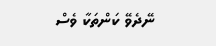ނޭދެވޭ ކަންތަކާ ވެސް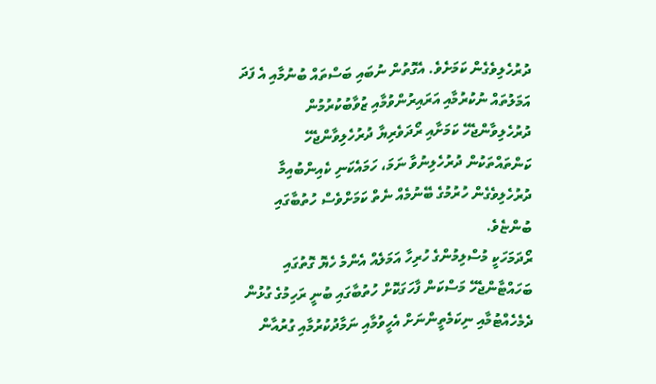ދުރުހެލިވެގެން ކަމަށެވެ. އެގޮތުން ނުބައި ބަސްތައް ބުނުމާއި އެ ފަދަ އަމަލުތައް ނުކުރުމާއި އަރައިރުންވުމާއި ޒުވާބުކުރުމުން ދުރުހެލިވާންޖެހޭ ކަމަށާއި ރޯދަވެރިޔާ ދުރުހެލިވާންޖެހޭ ކަންތައްތަކުން ދުރުހެލިނުވާ ނަމަ، ހަމައެކަނި ކެއިންބުއިމާ ދުރުހެލިވެގެން ހުރުމުގެ ބޭނުމެއް ނެތް ކަމަށްވެސް ހުތުބާގައި ބުންޏެވެ.
ރޯދަމަހަކީ މުސްލިމުންގެ ހުރިހާ އަމަލެއް އެންމެ ހެޔޮ ގޮތުގައި ބަހައްޓާންޖެހޭ މަސްކަން ފާހަގަކޮށް ހުތުބާގައި ބުނީ ރަހިމުގެ ގުޅުން ދެމެހެއްޓުމާއި ނިކަމެތީންނަށް އެހީވުމާއި ނަމާދުކުރުމާއި ގުރުއާން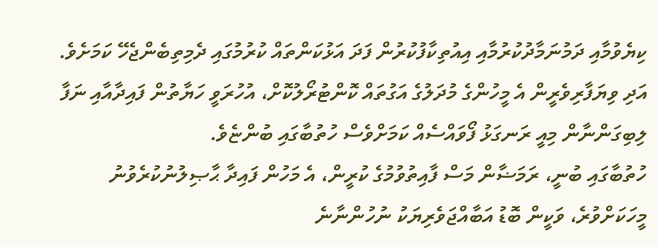ކިޔެވުމާއި ދަމުނަމާދުކުރުމާއި އިއުތިކާފުކުރުން ފަދަ އަޅުކަންތައް ކުރުމުގައި ދެމިތިބެންޖެހޭ ކަމަށެވެ.
އަދި ވިޔަފާރިވެރީން އެ މީހުންގެ މުދަލުގެ އަގުތައް ކޮންޓުރޯލުކޮށް، އުހުރަވީ ހަޔާތުން ފައިދާއާއި ނަފާ ލިބިގަންނާން މިއީ ރަނގަޅު ފޯވައްސެއް ކަމަށްވެސް ހުތުބާގައި ބުންޏެވެ.
ހުތުބާގައި ބުނީ، ރަމަޟާން މަސް ފާއިތުވުމުގެ ކުރީން، އެ މަހުން ފައިދާ ޙާޞިލުނުކުރެވުނު މީހަކަށްވުރެ، ވަކީން ބޮޑު އަބާއްޖަވެރިޔަކު ނުހުންނާނެ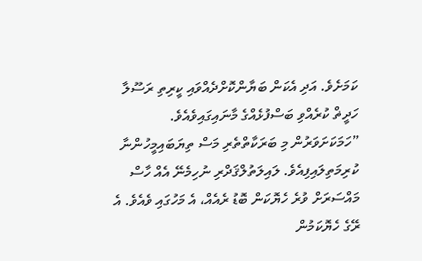ކަމަށެވެ. އަދި އެކަން ބަޔާންކޮށްދެއްވައި ކީރިތި ރަސޫލާ ހަދީޡް ކުރެއްވި ބަސްފުޅެއްގެ މާނައިގައިވެއެވެ.
”ހަމަކަށަވަރުން މި ބަރަކާތްތެރި މަސް ތިޔަބައިމީހުންނާ ކުރިމަތިލައިފިއެވެ. ލައިލަތުލްޤަދްރި ނުހިމެނޭ އެއް ހާސް މައްސަރަށް ވުރެ ހެޔޮކަން ބޮޑު ރެއެއް، އެ މަހުގައި ވެއެވެ. އެ ރޭގެ ހެޔޮކަމުން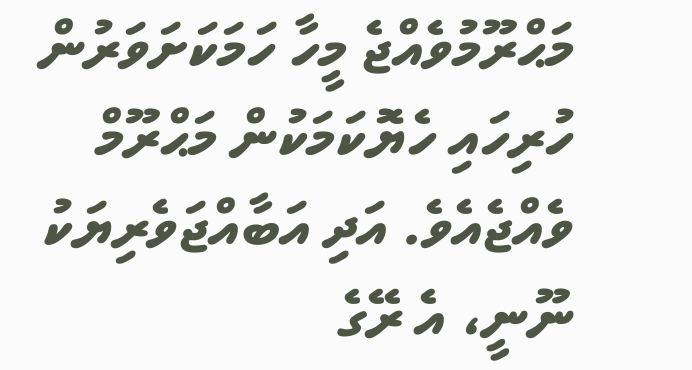މަޙްރޫމުވެއްޖެ މީހާ ހަމަކަށަވަރުން ހުރިހައި ހެޔޮކަމަކުން މަޙްރޫމް ވެއްޖެއެވެ. އަދި އަބާއްޖަވެރިޔަކު ނޫނީ، އެ ރޭގެ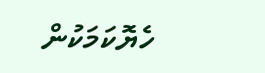ހެޔޮކަމަކުން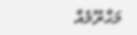މަޙްރޫމެއް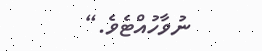ނުވާހުއްޓެވެ.“